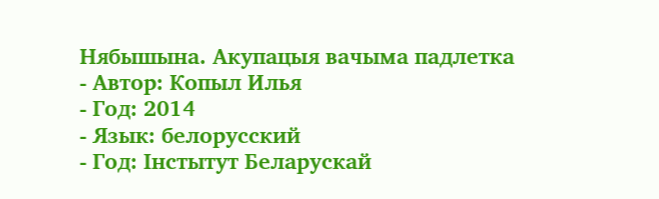Нябышына. Акупацыя вачыма падлетка
- Автор: Копыл Илья
- Год: 2014
- Язык: белорусский
- Год: Інстытут Беларускай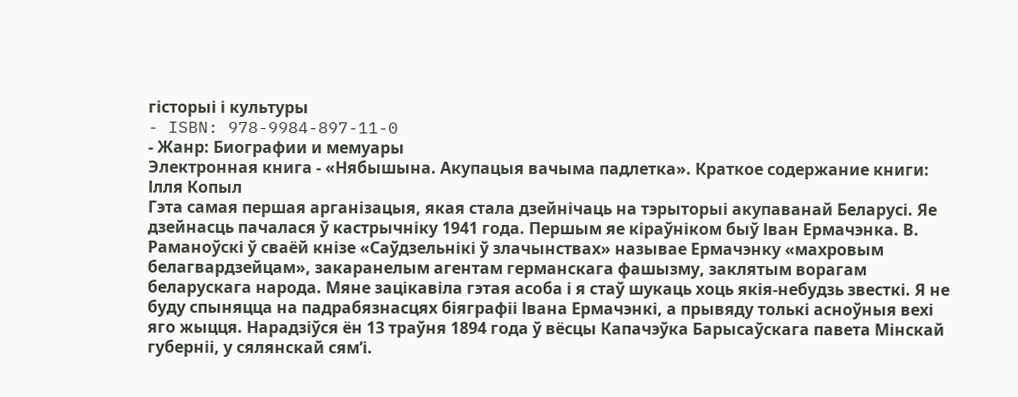гісторыі і культуры
- ISBN: 978-9984-897-11-0
- Жанр: Биографии и мемуары
Электронная книга - «Нябышына. Акупацыя вачыма падлетка». Краткое содержание книги:
Ілля Копыл
Гэта самая першая арганізацыя, якая стала дзейнічаць на тэрыторыі акупаванай Беларусі. Яе дзейнасць пачалася ў кастрычніку 1941 года. Першым яе кіраўніком быў Іван Ермачэнка. В. Раманоўскі ў сваёй кнізе «Саўдзельнікі ў злачынствах» называе Ермачэнку «махровым белагвардзейцам», закаранелым агентам германскага фашызму, заклятым ворагам беларускага народа. Мяне зацікавіла гэтая асоба і я стаў шукаць хоць якія-небудзь звесткі. Я не буду спыняцца на падрабязнасцях біяграфіі Івана Ермачэнкі, а прывяду толькі асноўныя вехі яго жыцця. Нарадзіўся ён 13 траўня 1894 года ў вёсцы Капачэўка Барысаўскага павета Мінскай губерніі, у сялянскай сям’і.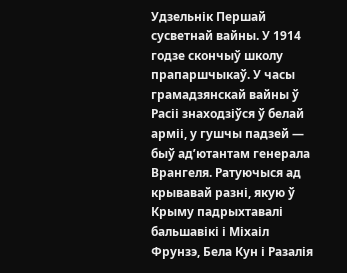Удзельнік Першай сусветнай вайны. У 1914 годзе скончыў школу прапаршчыкаў. У часы грамадзянскай вайны ў Расіі знаходзіўся ў белай арміі, у гушчы падзей — быў ад’ютантам генерала Врангеля. Ратуючыся ад крывавай разні, якую ў Крыму падрыхтавалі бальшавікі і Міхаіл Фрунзэ, Бела Кун і Разалія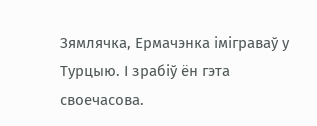Зямлячка, Ермачэнка іміграваў у Турцыю. І зрабіў ён гэта своечасова.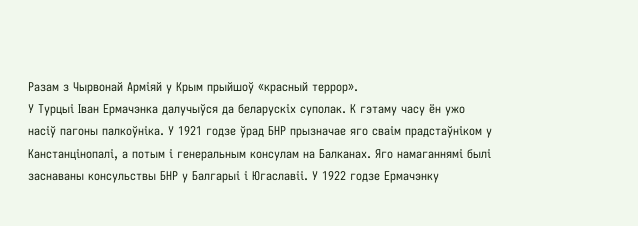Разам з Чырвонай Арміяй у Крым прыйшоў «красный террор».
У Турцыі Іван Ермачэнка далучыўся да беларускіх суполак. К гэтаму часу ён ужо насіў пагоны палкоўніка. У 1921 годзе ўрад БНР прызначае яго сваім прадстаўніком у Канстанцінопалі, а потым і генеральным консулам на Балканах. Яго намаганнямі былі заснаваны консульствы БНР у Балгарыі і Югаславіі. У 1922 годзе Ермачэнку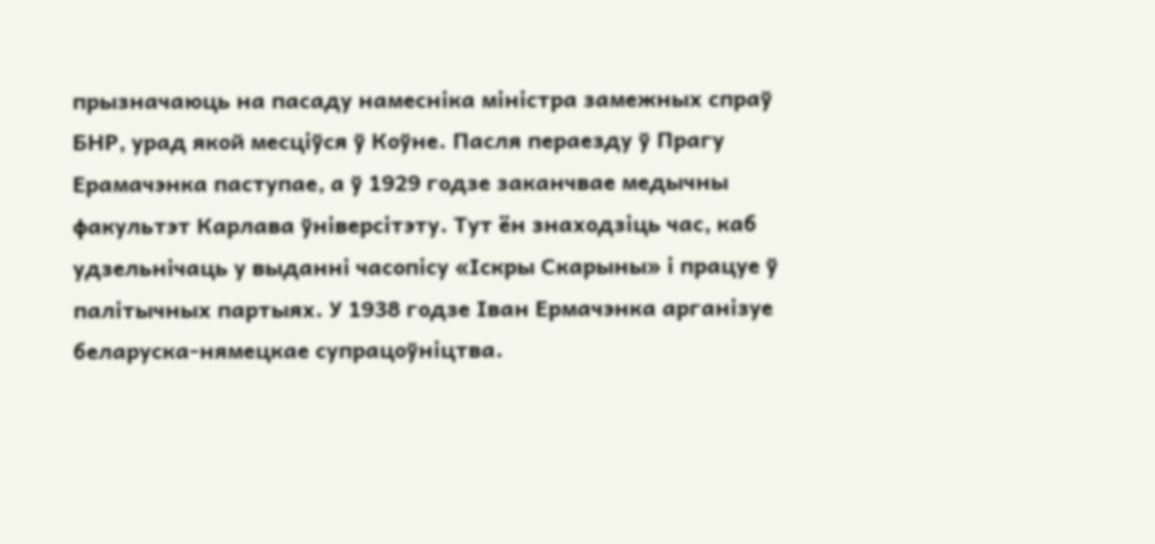прызначаюць на пасаду намесніка міністра замежных спраў БНР, урад якой месціўся ў Коўне. Пасля пераезду ў Прагу Ерамачэнка паступае, а ў 1929 годзе заканчвае медычны факультэт Карлава ўніверсітэту. Тут ён знаходзіць час, каб удзельнічаць у выданні часопісу «Іскры Скарыны» і працуе ў палітычных партыях. У 1938 годзе Іван Ермачэнка арганізуе беларуска-нямецкае супрацоўніцтва.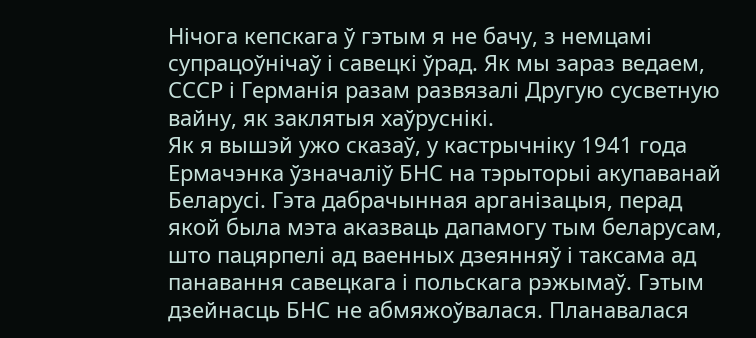Нічога кепскага ў гэтым я не бачу, з немцамі супрацоўнічаў і савецкі ўрад. Як мы зараз ведаем, СССР і Германія разам развязалі Другую сусветную вайну, як заклятыя хаўруснікі.
Як я вышэй ужо сказаў, у кастрычніку 1941 года Ермачэнка ўзначаліў БНС на тэрыторыі акупаванай Беларусі. Гэта дабрачынная арганізацыя, перад якой была мэта аказваць дапамогу тым беларусам, што пацярпелі ад ваенных дзеянняў і таксама ад панавання савецкага і польскага рэжымаў. Гэтым дзейнасць БНС не абмяжоўвалася. Планавалася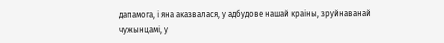дапамога, і яна аказвалася, у адбудове нашай краіны, зруйнаванай чужынцамі, у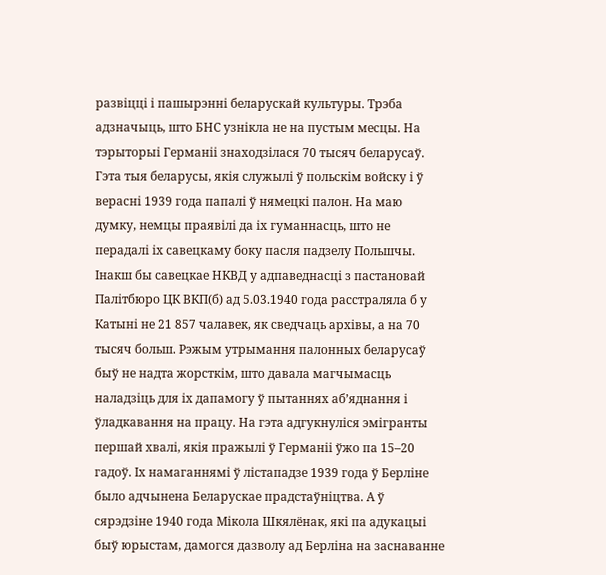развіцці і пашырэнні беларускай культуры. Трэба адзначыць, што БНС узнікла не на пустым месцы. На тэрыторыі Германіі знаходзілася 70 тысяч беларусаў. Гэта тыя беларусы, якія служылі ў польскім войску і ў верасні 1939 года папалі ў нямецкі палон. На маю думку, немцы праявілі да іх гуманнасць, што не перадалі іх савецкаму боку пасля падзелу Польшчы. Інакш бы савецкае НКВД у адпаведнасці з пастановай Палітбюро ЦК ВКП(б) ад 5.03.1940 года расстраляла б у Катыні не 21 857 чалавек, як сведчаць архівы, а на 70 тысяч больш. Рэжым утрымання палонных беларусаў быў не надта жорсткім, што давала магчымасць наладзіць для іх дапамогу ў пытаннях аб’яднання і ўладкавання на працу. На гэта адгукнуліся эмігранты першай хвалі, якія пражылі ў Германіі ўжо па 15–20 гадоў. Іх намаганнямі ў лістападзе 1939 года ў Берліне было адчынена Беларускае прадстаўніцтва. А ў сярэдзіне 1940 года Мікола Шкялёнак, які па адукацыі быў юрыстам, дамогся дазволу ад Берліна на заснаванне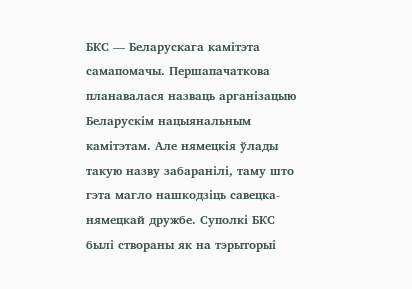БКС — Беларускага камітэта самапомачы. Першапачаткова планавалася назваць арганізацыю Беларускім нацыянальным камітэтам. Але нямецкія ўлады такую назву забаранілі, таму што гэта магло нашкодзіць савецка-нямецкай дружбе. Суполкі БКС былі створаны як на тэрыторыі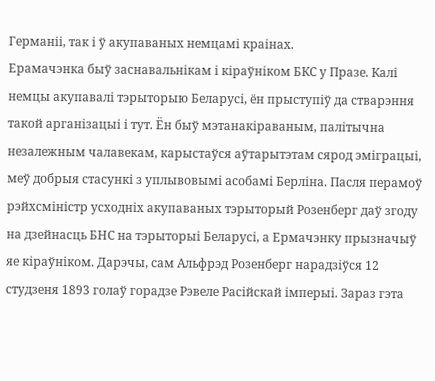Германіі, так і ў акупаваных немцамі краінах.
Ерамачэнка быў заснавальнікам і кіраўніком БКС у Празе. Калі немцы акупавалі тэрыторыю Беларусі, ён прыступіў да стварэння такой арганізацыі і тут. Ён быў мэтанакіраваным, палітычна незалежным чалавекам, карыстаўся аўтарытэтам сярод эміграцыі, меў добрыя стасункі з уплывовымі асобамі Берліна. Пасля перамоў рэйхсміністр усходніх акупаваных тэрыторый Розенберг даў згоду на дзейнасць БНС на тэрыторыі Беларусі, а Ермачэнку прызначыў яе кіраўніком. Дарэчы, сам Альфрэд Розенберг нарадзіўся 12 студзеня 1893 голаў горадзе Рэвеле Расійскай імперыі. Зараз гэта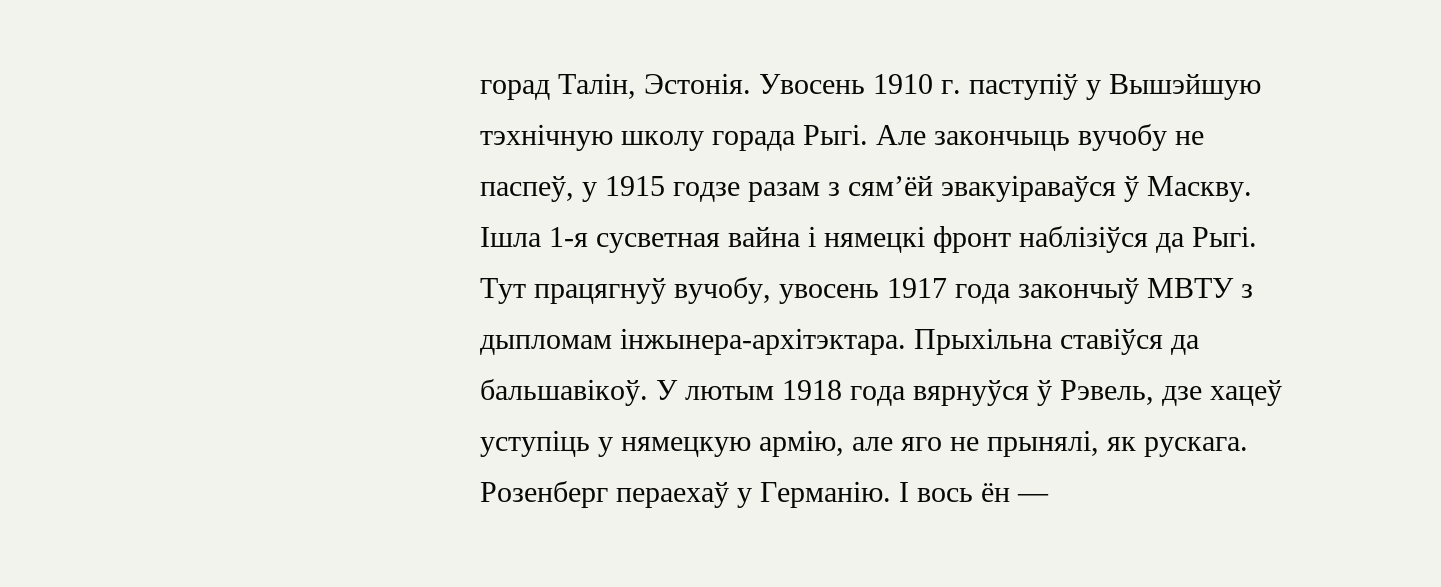горад Талін, Эстонія. Увосень 1910 г. паступіў у Вышэйшую тэхнічную школу горада Рыгі. Але закончыць вучобу не паспеў, у 1915 годзе разам з сям’ёй эвакуіраваўся ў Маскву. Ішла 1-я сусветная вайна і нямецкі фронт наблізіўся да Рыгі. Тут працягнуў вучобу, увосень 1917 года закончыў МВТУ з дыпломам інжынера-архітэктара. Прыхільна ставіўся да бальшавікоў. У лютым 1918 года вярнуўся ў Рэвель, дзе хацеў уступіць у нямецкую армію, але яго не прынялі, як рускага. Розенберг пераехаў у Германію. І вось ён —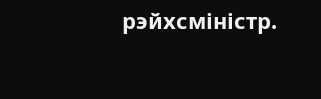рэйхсміністр.